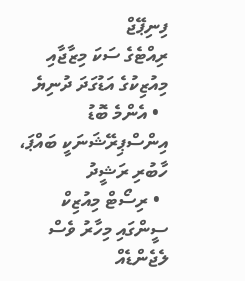ފިނިޕޭޖް
ރިއްޓެގެ ސަކަ މިޒާޖާއި މިއުޒިކުގެ އަޑުގަދަ ދުނިޔެ
  • އެންމެ ބޮޑު އިންސްޕިރޭޝަނަކީ ބައްޕަ، ހާބުރި ރަޝީދު
  • ރިސޯޓް މިއުޒިކް ސީންގައި މިހާރު ވެސް ލެޖެންޑެއް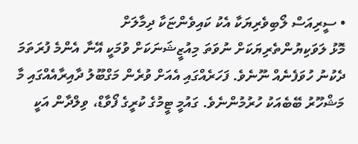• ސީރިއަސް ލޯބިވެރިޔަކާ އެކު ކައިވެންޏަކާ ދިމާލަށް
މޮޅު ލަވަކިޔުންތެރިޔަކަށް ނުވަތަ މިއުޒީޝަނަކަށް ވުމަކީ އޭނާ އެންމެ ފުރަތަމަ ދެކުނު ހުވަފެނެއް ނޫނެވެ. ފަހަރެއްގައި އެއަށް ވުރެން މަގްބޫލު ދާއިރާއެއްގައި މާ މަޝްހޫރު ބޭބެއަކު ހުރުމުންނެވެ. ގައުމީ ޓީމުގެ ކުރީގެ ފޯވާޑް، ވިލްދާން އަކީ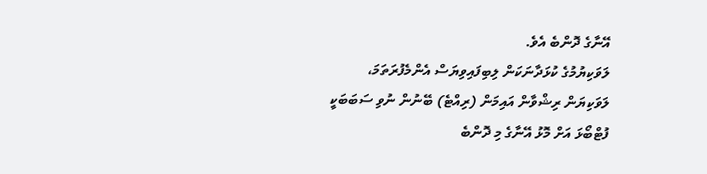އޭނާގެ ދޮންބެ އެވެ.
ލަވަކިޔުމުގެ ކުޅަދާނަކަން ލިބިފައިވިޔަސް އެންމެފުރަތަމަ، ލަވަކިޔަން ރިޝްވާން އައިމަން (ރިއްޓެ) ބޭނުން ނުވި ސަބަބަކީ ފުޓްބޯޅަ އަށް މޮޅު އޭނާގެ މި ދޮންބެ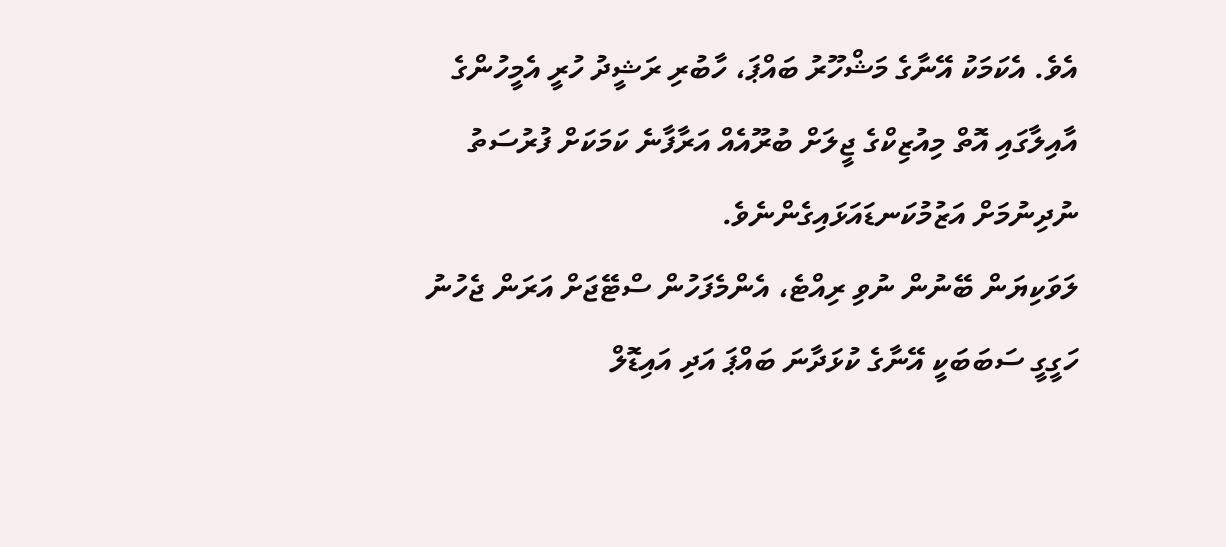އެވެ. އެކަމަކު އޭނާގެ މަޝްހޫރު ބައްޕަ، ހާބުރި ރަޝީދު ހުރީ އެމީހުންގެ އާއިލާގައި އޮތް މިއުޒިކްގެ ޖީލަށް ބުރޫއެއް އަރާފާނެ ކަމަކަށް ފުރުސަތު ނުދިނުމަށް އަޒުމުކަނޑައަޅައިގެންނެވެ.
ލަވަކިޔަން ބޭނުން ނުވި ރިއްޓެ، އެންމެފަހުން ސްޓޭޖަށް އަރަން ޖެހުނު ހަގީގީ ސަބަބަކީ އޭނާގެ ކުޅަދާނަ ބައްޕަ އަދި އައިޑޮލް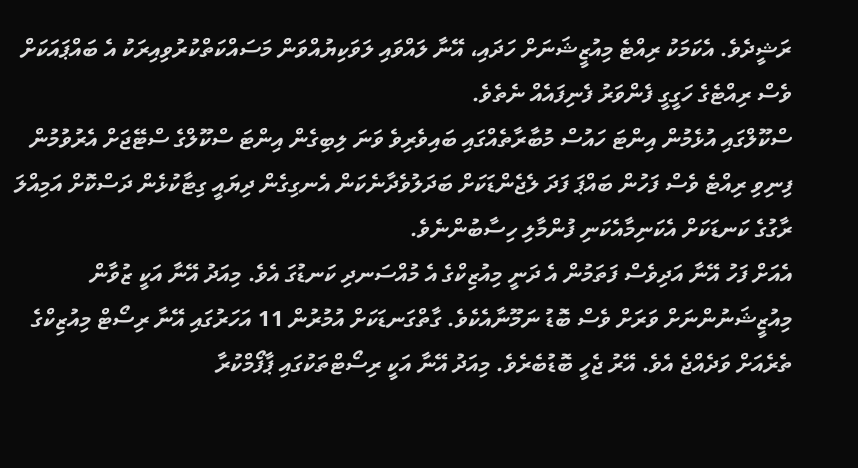ރަޝީދެވެ. އެކަމަކު ރިއްޓެ މިއުޒީޝަނަށް ހަދައި، އޭނާ ލައްވައި ލަވަކިޔުއްވަން މަސައްކަތްކުރުވިއިރަކު އެ ބައްޕައަކަށް ވެސް ރިއްޓެގެ ހަގީގީ ފެންވަރު ފެނިފައެއް ނެތެވެ.
ސްކޫލްގައި އުޅެމުން އިންޓަ ހައުސް މުބާރާތެއްގައި ބައިވެރިވެ ވަނަ ލިބިގެން އިންޓަ ސްކޫލްގެ ސްޓޭޖަށް އެރުވުމުން ފިނިވި ރިއްޓެ ވެސް ފަހުން ބައްޕަ ފަދަ ލެޖެންޑަކަށް ބަދަލުވެދާނެކަން އެނގިގެން ދިޔައީ ގިޓާކުޅެން ދަސްކޮށް އަމިއްލަ ރާގުގެ ކަނޑަކަށް އެކަނިމާއެކަނި ފުންމާލި ހިސާބުންނެވެ.
އެއަށް ފަހު އޭނާ އަދިވެސް ފަތަމުން އެ ދަނީ މިއުޒިކްގެ އެ މުއްސަނދި ކަނޑުގަ އެވެ. މިއަދު އޭނާ އަކީ ޒުވާން މިއުޒީޝަނުންނަށް ވަރަށް ވެސް ބޮޑު ނަމޫނާއެކެވެ. ގާތްގަނޑަކަށް އުމުރުން 11 އަހަރުގައި އޭނާ ރިސޯޓް މިއުޒިކްގެ ތެރެއަށް ވަދެއްޖެ އެވެ. އޭރު ޖެހީ ބޮޑުބެރެވެ. މިއަދު އޭނާ އަކީ ރިސޯޓްތަކުގައި ޕާފޯމްކުރާ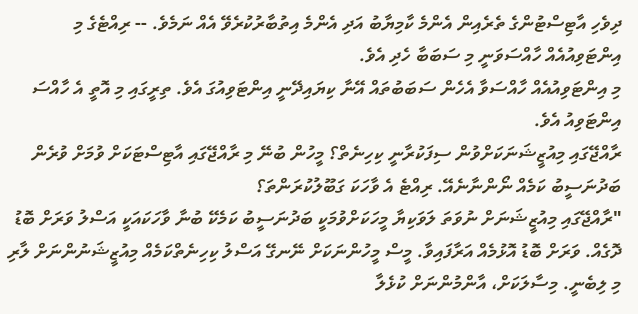ދިވެހި އާޓިސްޓުންގެ ތެރެއިން އެންމެ ކާމިޔާބު އަދި އެންމެ އިތުބާރުކުރެވޭ އެއް ނަމެވެ. -- ރިއްޓެގެ މި އިންޓަވިއުއެއް ހާއްސަވަނީ މި ސަބަބާ ހެދި އެވެ.
މި އިންޓަވިއުއެއް ހާއްސަވާ އެހެން ސަބަބުތައް އޭނާ ކިޔައިދޭނީ އިންޓަވިއުގަ އެވެ. ތިރީގައި މި އޮތީ އެ ހާއްސަ އިންޓަވިއު އެވެ.
ރާއްޖޭގައި މިއުޒީޝަނަކަށްވުން ސިފަކުރާނީ ކިހިނެތް؟ މީހުން ބުނޭ މި ރާއްޖޭގައި އާޓިސްޓަކަށް ވުމަށް ވުރެން ބަދުނަސީބު ކަމެއް ނޯންނާނެއޭ. ރިއްޓެ އެ ވާހަކަ ގަބޫލުކުރަންތަ؟
"ރާއްޖޭގައި މިއުޒީޝަނަށް ނުވަތަ ލަވަކިޔާ މީހަކަށްވުމަކީ ބަދުނަސީބު ކަމެކޭ ބުނާ ވާހަކައަކީ އަސްލު ވަރަށް ބޮޑު ދޮގެއް. ވަރަށް ބޮޑު އޮޅުމެއް އަރާފައިވާ. މީސް މީހުންނަކަށް ނޭނގޭ އަސްލު ކިހިނެތްކަމެއް މިއުޒީޝަނުންނަށް ލާރި މި ލިބެނީ. މިސާލަކަށް، އާންމުންނަށް ކުޅެލާ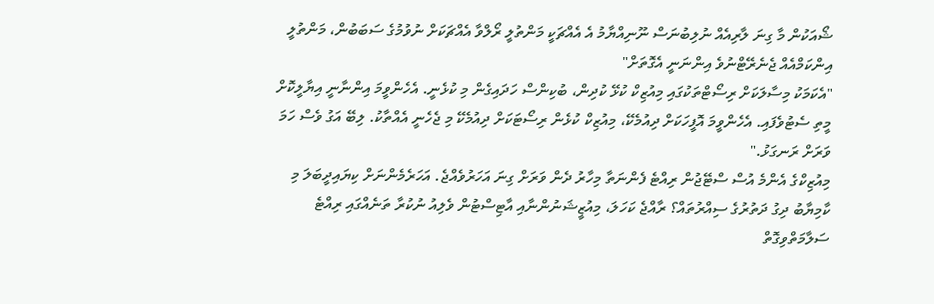ޝޯއަކުން މާ ގިނަ ލާރިއެއް ނުލިބުނަސް ނޫނިއްޔާމު އެ އެއްޗަކީ މަންތުލީ ރޯލްވާ އެއްޗަކަށް ނުވުމުގެ ސަބަބުން، މަންތުލީ އިންކަމްއެއް ޖެނެރޭޓްނުވެ އިންނަނީ އެގޮތަށް"
"އެކަމަކު މިސާލަކަށް ރިސޯޓްތަކުގައި މިއުޒިކް ކުޅޭ ކުދިން، ބުކިންސް ހަދައިގެން މި ކުޅެނީ. އެހެންވީމަ އިންނާނީ އިޔާލީކޮށް މީތި ސެޓުވެފައި. އެހެންވީމަ އޮފީހަކަށް ދިއުމެކޭ، މިއުޒިކް ކުޅެން ރިސޯޓަކަށް ދިއުމެކޭ މި ޖެހެނީ އެއްތާކު. ލިބޭ އަގު ވެސް ހަމަ ވަރަށް ރަނގަޅު."
މިއުޒިކްގެ އެންމެ އުސް ސްޓޭޖުން ރިއްޓެ ފެންނަތާ މިހާރު ދެން ވަރަށް ގިނަ އަހަރުވެއްޖެ. އަހަރެމެންނަށް ކިޔައިދީބަލަ މި ކާމިޔާބު ދިގު ދަތުރުގެ ސިއްރުތައް؟ ރާއްޖެ ކަހަލަ، މިއުޒީޝަނުންނާއި އާޓިސްޓުން ވެލިއު ނުކުރާ ތަނެއްގައި ރިއްޓެ ސަލާމަތްވިގޮތް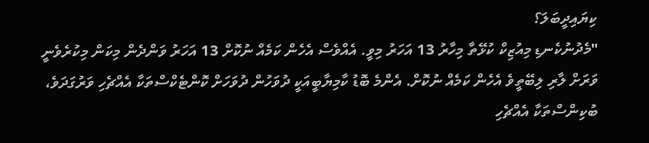ކިޔައިދީބަލަ؟
"މެދުނުކެނޑި މިއުޒިކް ކުޅޭތާ މިހާރު 13 އަހަރު މިވީ. އެއްވެސް އެހެން ކަމެއް ނުކޮށް 13 އަހަރު ވަންދެން މިކަން މިކުރެވެނީ ވަރަށް ލާރި ލިބޭތީވެ އެހެން ކަމެއް ނުކޮށް. އެންމެ ބޮޑު ކާމިޔާބީއަކީ ދުވަހުން ދުވަހަށް ކޮންޓެކްސްތަކާ އެއްޗެހި ވަރުގަދަވެ، ބުކިންސްތަކާ އެއްޗެހި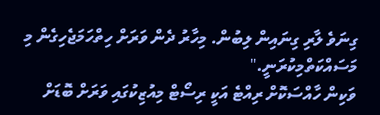ގިނަވެ ލާރި ގިނައިން ލިބުން. މިހާރު ދެން ވަރަށް ހިތްހަމަޖެހިގެން މި މަސައްކަތްމިކުރަނީ."
ވަކިން ހާއްސަކޮށް ރިއްޓެ އަކީ ރިސޯޓް މިއުޒިކުގައި ވަރަށް ބޮޑަށް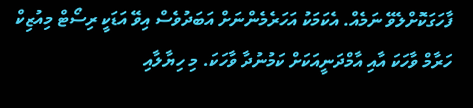ފާހަގަކޮށްލެވޭ ނަމެއް. އެކަމަކު އަހަރެމެންނަށް އަބަދުވެސް އިވޭ އަޑަކީ ރިސޯޓް މިއުޒިކް ހަރާމް ވާހަކަ އާއި އާމްދަނީއަކަށް ކަމުނުދާ ވާހަކަ. މި ހިޔާލާއި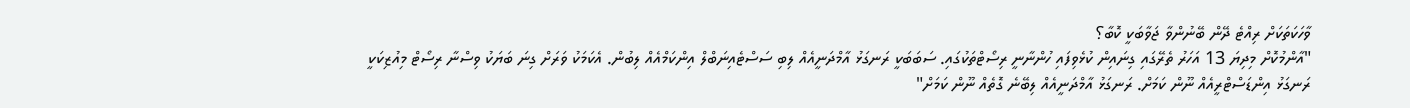ވާހަކަތަކަށް ރިއްޓެ ދޭން ބޭނުންވާ ޖަވާބަކީ ކޮބާ؟
"އާންމުކޮށް މިދިޔަ 13 އަހަރު ތެރޭގައި ގިނައިން ކުޅެވިފައި ހުންނާނީ ރިސޯޓްތަކުގައި. ސަބަބަކީ ރަނގަޅު އާމްދަނީއެއް ލިބި ސަސްޓެއިނަބްލް އިންކަމްއެއް ލިބުން. އެކަމަކު ވަރަށް ގިނަ ބަޔަކު ވިސްނާ ރިސޯޓް މިއުޒިކަކީ ރަނގަޅު އިންޑަސްޓްރީއެއް ނޫން ކަމަށް. ރަނގަޅު އާމްދަނީއެއް ލިބޭނެ ގޮތެއް ނޫން ކަމަށް"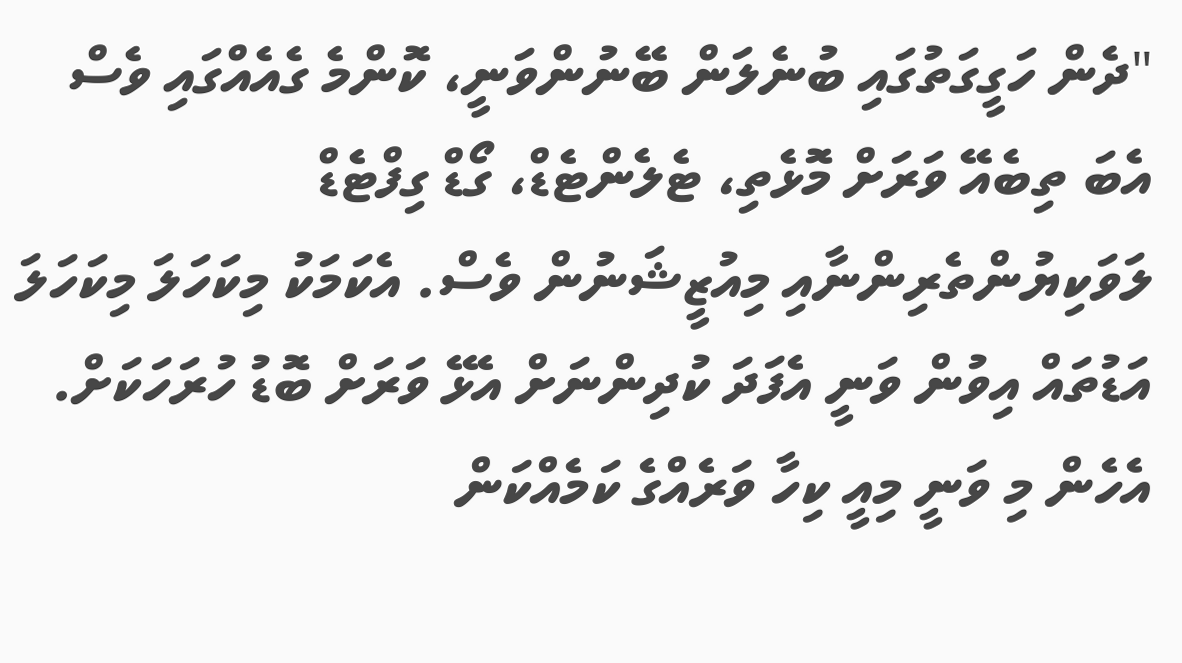"ދެން ހަގީގަތުގައި ބުނެލަން ބޭނުންވަނީ، ކޮންމެ ގެއެއްގައި ވެސް އެބަ ތިބެއޭ ވަރަށް މޮޅެތި، ޓެލެންޓެޑް، ގޯޑް ގިފްޓެޑް ލަވަކިޔުންތެރިންނާއި މިއުޒީޝަނުން ވެސް. އެކަމަކު މިކަހަލަ މިކަހަލަ އަޑުތައް އިވުން ވަނީ އެފަދަ ކުދިންނަށް އެޅޭ ވަރަށް ބޮޑު ހުރަހަކަށް. އެހެން މި ވަނީ މިއީ ކިހާ ވަރެއްގެ ކަމެއްކަން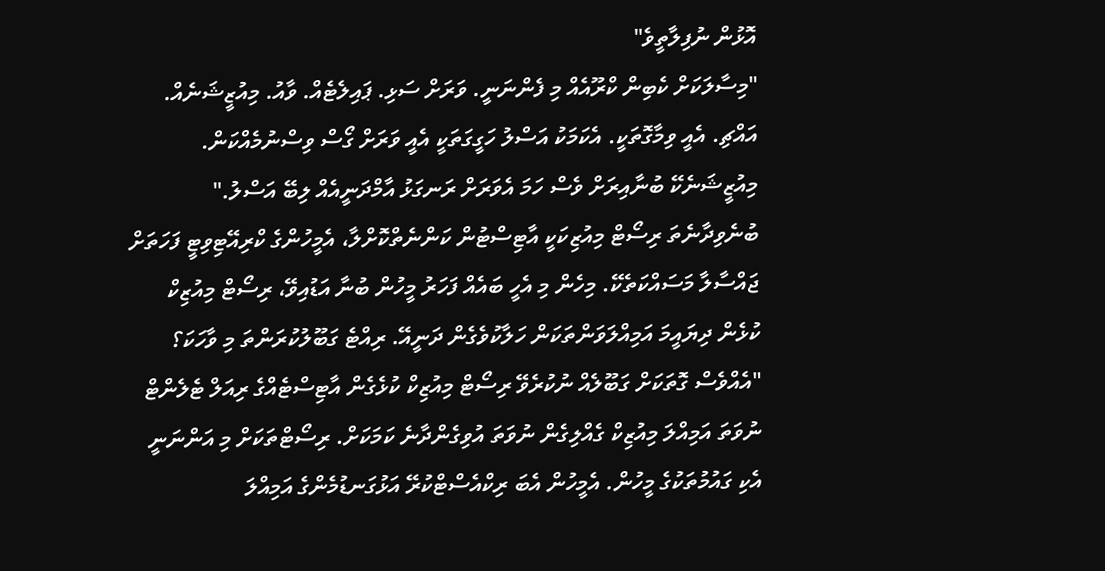އޮޅުން ނުފިލާތީވެ"
"މިސާލަކަށް ކެބިން ކްރޫއެއް މި ފެންނަނީ. ވަރަށް ސަޅި. ޕައިލެޓެއް. ވާއު. މިއުޒީޝަނެއް. އައްޗި. އެއީ ވިމާގޮތަކީ. އެކަމަކު އަސްލު ހަގީގަތަކީ އެއީ ވަރަށް ގޯސް ވިސްނުމެއްކަން. މިއުޒީޝަނެކޭ ބުނާއިރަށް ވެސް ހަމަ އެވަރަށް ރަނގަޅު އާމްދަނީއެއް ލިބޭ އަސްލު."
ބުނެވިދާނެތަ ރިސޯޓް މިއުޒިކަކީ އާޓިސްޓުން ކަންނެތްކޮށްލާ، އެމީހުންގެ ކްރިއޭޓިވިޓީ ފަހަތަށް ޖައްސާލާ މަސައްކަތެކޭ. މިހެން މި އެހީ ބައެއް ފަހަރު މީހުން ބުނާ އަޑުއިވޭ، ރިސޯޓް މިއުޒިކް ކުޅެން ދިޔައީމަ އަމިއްލަވަންތަކަން ހަލާކުވެގެން ދަނީއޭ. ރިއްޓެ ގަބޫލުކުރަންތަ މި ވާހަކަ؟
"އެއްވެސް ގޮތަކަށް ގަބޫލެއް ނުކުރެވޭ ރިސޯޓް މިއުޒިކް ކުޅެގެން އާޓިސްޓެއްގެ ރިއަލް ޓެލެންޓް ނުވަތަ އަމިއްލަ މިއުޒިކް ގެއްލިގެން ނުވަތަ އުވިގެންދާނެ ކަމަކަށް. ރިސޯޓްތަކަށް މި އަންނަނީ އެކި ގައުމުތަކުގެ މީހުން. އެމީހުން އެބަ ރިކްއެސްޓްކުރޭ އަޅުގަނޑުމެންގެ އަމިއްލަ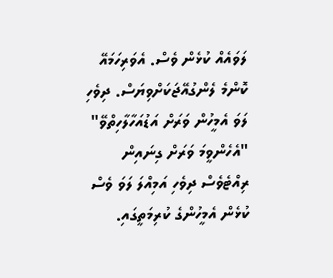ލަވައެއް ކުޅެން ވެސް. އެވަރިހަމައޭ ކޮންމެ ލެންގުއޭޖަކަށްވިޔަސް. ދިވެހި ލަވަ އެމީހުން ވަރަށް އަޑުއަހާލާހިތްވޭ"
"އެހެންވީމަ ވަރަށް ގިނައިން ރިއްޓެވެސް ދިވެހި އަމިއްލަ ލަވަ ވެސް ކުޅެން އެމީހުންގެ ކުރިމަތީގައި.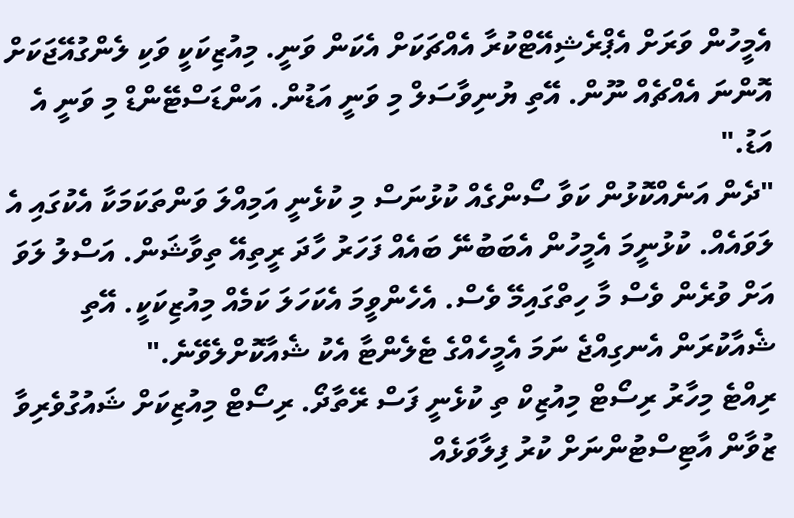އެމީހުން ވަރަށް އެޕްރެޝިއޭޓްކުރާ އެއްޗަކަށް އެކަން ވަނީ. މިއުޒިކަކީ ވަކި ލެންގުއޭޖަކަށް އޮންނަ އެއްޗެއް ނޫން. އޭތި ޔުނިވާސަލް މި ވަނީ އަޑުން. އަންޑަސްޓޭންޑް މި ވަނީ އެ އަޑު."
"ދެން އަނެއްކޮޅުން ކަވާ ސޯންގެއް ކުޅުނަސް މި ކުޅެނީ އަމިއްލަ ވަންތަކަމަކާ އެކުގައި އެ ލަވައެއް. ކުޅުނީމަ އެމީހުން އެބަބުނޭ ބައެއް ފަހަރު ހާދަ ރީތިއޭ ތިވާޝަން. އަސްލު ލަވަ އަށް ވުރެން ވެސް މާ ހިތްގައިމޭ ވެސް. އެހެންވީމަ އެކަހަލަ ކަމެއް މިއުޒިކަކީ. އޭތި ޝެއާކުރަން އެނގިއްޖެ ނަމަ އެމީހެއްގެ ޓެލެންޓާ އެކު ޝެއާކޮށްލެވޭނެ."
ރިއްޓެ މިހާރު ރިސޯޓް މިއުޒިކް ތި ކުޅެނީ ފަސް ރޭތާދޯ. ރިސޯޓް މިއުޒިކަށް ޝައުގުވެރިވާ ޒުވާން އާޓިސްޓުންނަށް ކުރު ފިލާވަޅެއް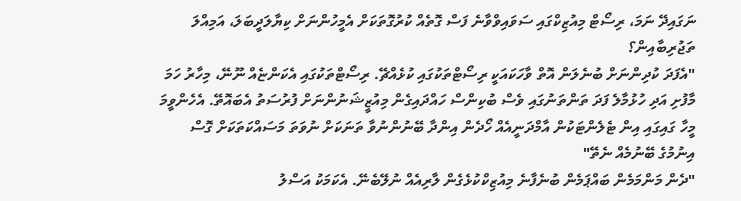ނަގައިދޭ ނަމަ، ރިސޯޓް މިއުޒިކްގައި ސަވައިވްވާނެ ފަސް ގޮތެއް ކުރުގޮތަކަށް އެމީހުންނަށް ކިޔާލަދީބަލަ، އަމިއްލަ ތަޖުރިބާއިން؟
"އެފަދަ ކުދިންނަށް ބުނެލަން އޮތް ވާހަކައަކީ ރިސޯޓްތަކުގައި ކުޅެއްޗޭ. ރިސޯޓްތަކުގައި އެކަންޏެއް ނޫނޭ، މިހާރު ހަމަ މާފުށި އަދި ހުޅުމާލެ ފަދަ ތަންތަނުގައި ވެސް ބުކިންސް ހައްދައިގެން މިއުޒީޝަނުންނަށް ފުރުސަތު އެބައޮތޭ. އެހެންވީމަ މީހާ ގައިގައި އިން ޓެލެންޓަކުން އާމްދަނީއެއް ހޯދެން އިންދާ ބޭނުންނުވާ ތަނަކަށް ނުވަތަ މަސައްކަތަކަށް ގޮސް އިނުމުގެ ބޭނުމެއް ނެތޭ"
"ދެން މަންމަމެން ބައްޕަމެން ބުނެފާނެ މިއުޒިކްކުޅެގެން ލާރިއެއް ނުލޭބެނޭ. އެކަމަކު އަސްލު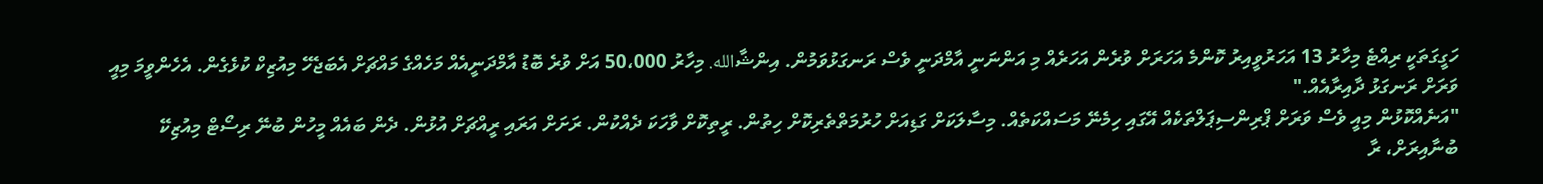ހަގީގަތަކީ ރިއްޓެ މިހާރު 13 އަހަރުވީއިރު ކޮންމެ އަހަރަށް ވުރެން އަހަރެއް މި އަންނަނީ އާމްދަނީ ވެސް ރަނގަޅުވަމުން. އިންޝާالله. މިހާރު 50،000 އަށް ވުރެ ބޮޑު އާމްދަނީއެއް މަހެއްގެ މައްޗަށް އެބަޖެހޭ މިއުޒިކް ކުޅެގެން. އެހެންވީމަ މިއީ ވަރަށް ރަނގަޅު ދާއިރާއެއް."
"އަނެއްކޮޅުން މިއީ ވެސް ވަރަށް ޕްރިންސިޕަލްތަކެއް އޭގައި ހިމެނޭ މަސައްކަތެއް. މިސާލަކަށް ގަޑިއަށް ހުރުމަތްތެރިކޮށް ހިތުން. ރީތިކޮށް ވާހަކަ ދެއްކުން. ރަށަށް އަރައި ރީއްޗަށް އުޅުން. ދެން ބައެއް މީހުން ބުނޭ ރިސޯޓް މިއުޒިކޭ ބުނާއިރަށް، ރާ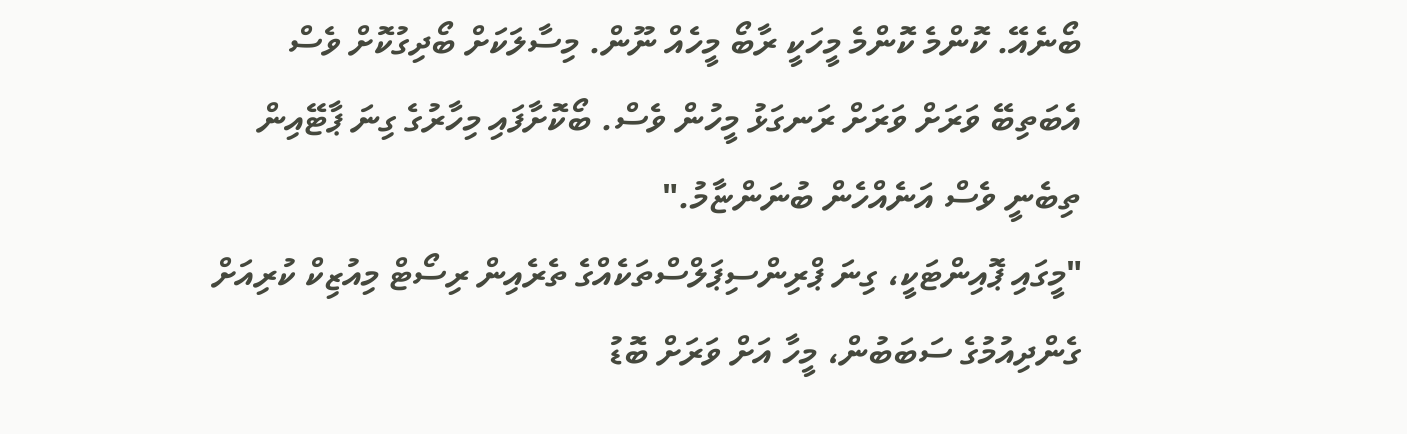ބޯނެއޭ. ކޮންމެ ކޮންމެ މީހަކީ ރާބޯ މީހެއް ނޫން. މިސާލަކަށް ބޯދިގުކޮށް ވެސް އެބަތިބޭ ވަރަށް ވަރަށް ރަނގަޅު މީހުން ވެސް. ބޯކޮށާފައި މިހާރުގެ ގިނަ ޕާޓޭއިން ތިބެނީ ވެސް އަނެއްހެން ބުނަންޏާމު."
"މީގައި ޕޮއިންޓަކީ، ގިނަ ޕްރިންސިޕަލްސްތަކެއްގެ ތެރެއިން ރިސޯޓް މިއުޒިކް ކުރިއަށް ގެންދިއުމުގެ ސަބަބުން، މީހާ އަށް ވަރަށް ބޮޑު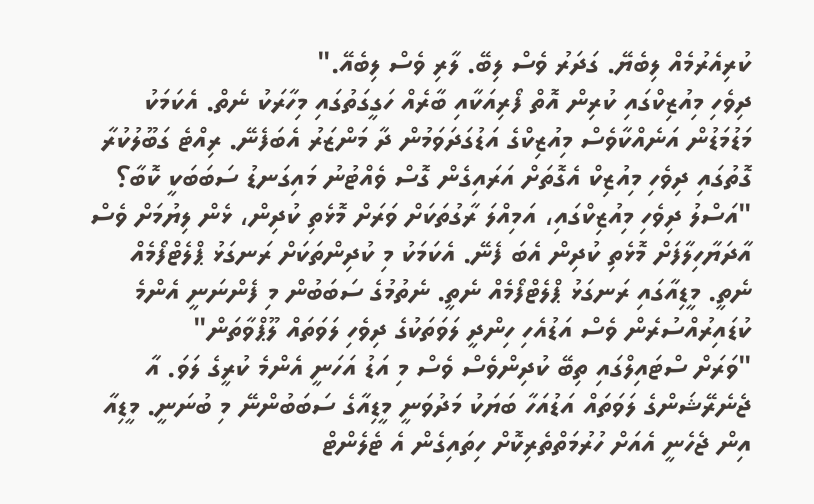ކުރިއެރުމެއް ލިބެޔޭ. ގަދަރު ވެސް ލިބޭ. ލާރި ވެސް ލިބެއޭ."
ދިވެހި މިއުޒިކްގައި ކުރިން އޮތް ފޯރިއަކާއި ބާރެއް ހަގީގަތުގައި މިހާރަކު ނެތް. އެކަމަކު މަޑުމަޑުން އަނެއްކާވެސް މިއުޒިކްގެ އަޑުގަދަވަމުން ދާ މަންޒަރު އެބަފެނޭ. ރިއްޓެ ގަބޫލުކުރާ ގޮތުގައި ދިވެހި މިއުޒިކް އެގޮތަށް އަރައިގެން ގޮސް ވެއްޓުނު މައިގަނޑު ސަބަބަކީ ކޮބާ؟
"އަސްލު ދިވެހި މިއުޒިކްގައި، އަމިއްލަ ރާގުތަކަށް ވަރަށް މޮޅެތި ކުދިން، ޅެން ލިޔުމަށް ވެސް އާދަޔާހިލާފަށް މޮޅެތި ކުދިން އެބަ ފެނޭ. އެކަމަކު މި ކުދިންތަކަށް ރަނގަޅު ޕްލެޓްފޯމެއް ނެތީ. މީޑިއާގައި ރަނގަޅު ޕްލެޓްފޯމެއް ނެތީ. ނެތުމުގެ ސަބަބުން މި ފެންނަނީ އެންމެ ކުޑައިރުއްސުރެން ވެސް އަޑުއެހި ހިންދީ ލަވަތަކުގެ ދިވެހި ލަވަތައް ލޫޕްވާތަން"
"ވަރަށް ސްޓައިލްގައި ތިބޭ ކުދިންވެސް ވެސް މި އަޑު އަހަނީ އެންމެ ކުރީގެ ލަވަ. އާ ޖެނެރޭޝަންގެ ލަވަތައް އަޑުއަހާ ބަޔަކު މަދުވަނީ މީޑިއާގެ ސަބަބުންނޭ މި ބުނަނީ. މީޑިއާ އިން ޖެހެނީ އެއަށް ހުރުމަތްތެރިކޮށް ހިތައިގެން އެ ޓެލެންޓް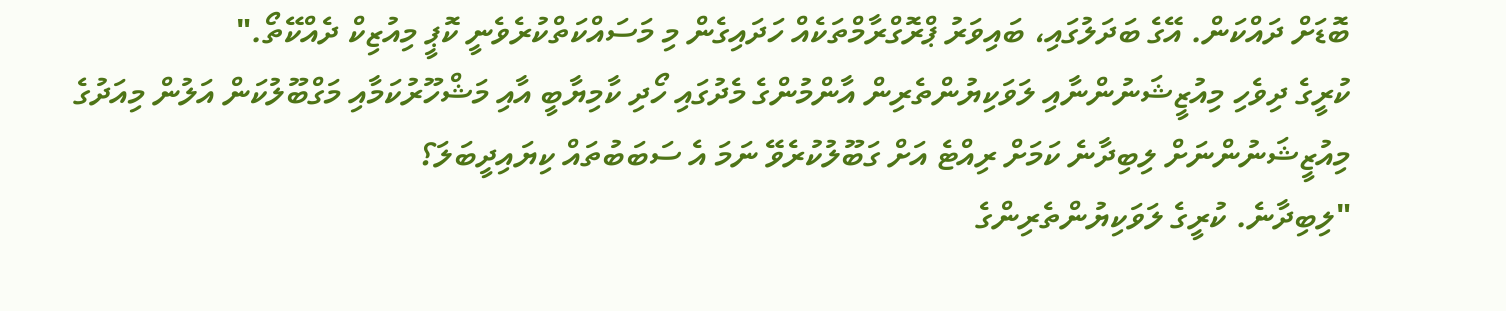ބޮޑަށް ދައްކަން. އޭގެ ބަދަލުގައި، ބައިވަރު ޕްރޮގްރާމްތަކެއް ހަދައިގެން މި މަސައްކަތްކުރެވެނީ ކޮޕީ މިއުޒިކް ދެއްކޭތޯ."
ކުރީގެ ދިވެހި މިއުޒީޝަނުންނާއި ލަވަކިޔުންތެރިން އާންމުންގެ މެދުގައި ހޯދި ކާމިޔާބީ އާއި މަޝްހޫރުކަމާއި މަގްބޫލުކަން އަލުން މިއަދުގެ މިއުޒީޝަނުންނަށް ލިބިދާނެ ކަމަށް ރިއްޓެ އަށް ގަބޫލުކުރެވޭ ނަމަ އެ ސަބަބުތައް ކިޔައިދީބަލަ؟
"ލިބިދާނެ. ކުރީގެ ލަވަކިޔުންތެރިންގެ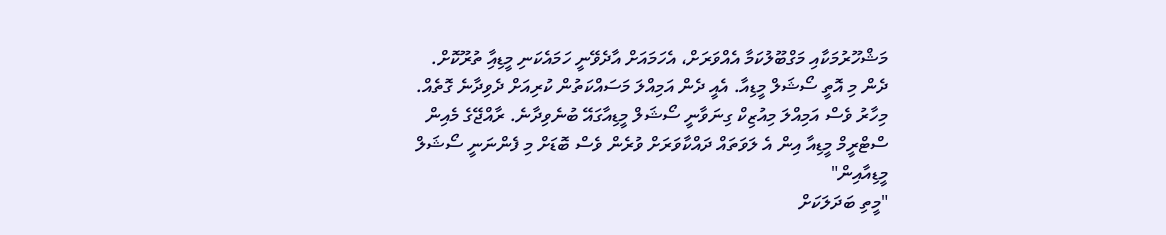މަޝްހޫރުމަކާއި މަގްބޫލުކަމާ އެއްވަރަށް، އެހަމައަށް އާދެވޭނީ ހަމައެކަނި މީޑިއާި ތުރޫކޮށް. ދެން މި އޮތީ ސޯޝަލް މީޑިއާ. އެއީ ދެން އަމިއްލަ މަސައްކަތުން ކުރިއަށް ދެވިދާނެ ގޮތެއް. މިހާރު ވެސް އަމިއްލަ މިއުޒިކް ގިނަވާނީ ސޯޝަލް މީޑިއާގައޭ ބުނެވިދާނެ. ރާއްޖޭގެ މެއިން ސްޓްރީމް މީޑިއާ އިން އެ ލަވަތައް ދައްކާވަރަށް ވުރެން ވެސް ބޮޑަށް މި ފެންނަނީ ސޯޝަލް މީޑިއާއިން"
"މީތި ބަދަލަކަށް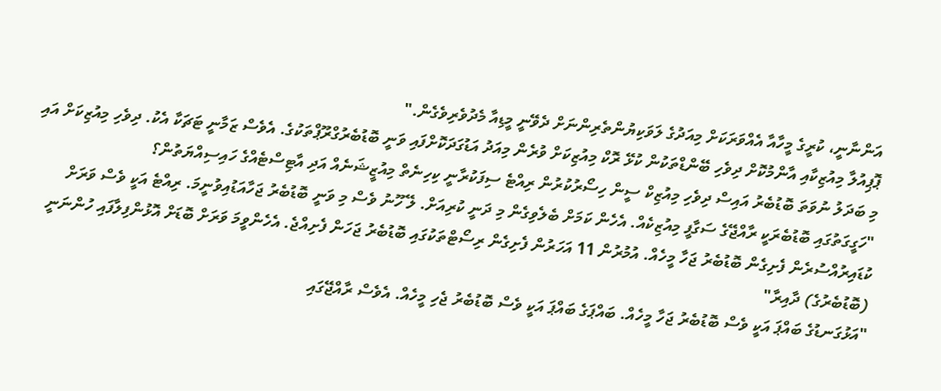އަންނާނީ، ކުރީގެ މީހާއާ އެއްވަރަކަށް މިއަދުގެ ލަވަކިޔުންތެރިންނަށް ދެވޭނީ މީޑިއާ މެދުވެރިވެގެން."
ޕޮޕިއުލާ މިއުޒިކާއި އާންމުކޮށް ދިވެހި ބޭންޑްތަކުން ކުޅޭ ރޮކް މިއުޒިކަށް ވުރެން މިއަދު އަޑުގަދަކޮށްފައި ވަނީ ބޮޑުބެރުގްރޫޕްތަކުގެ. އެވެސް ޒަމާނީ ޓަޗަކާ އެކު. ދިވެހި މިއުޒިކަށް އައި މި ބަދަލު ނުވަތަ ބޮޑުބެރު އައިސް ދިވެހި މިއުޒިކް ސީން ހިސޯރުކުރުން ރިއްޓެ ސިފަކުރާނީ ކިހިނެތް މިއުޒީޝަނެއް އަދި އާޓިސްޓެއްގެ ހައިސިއްޔަތުން؟
"ހަގީގަތުގައި ބޮޑުބެރަކީ ރާއްޖޭގެ ސަގާފީ މިއުޒިކެއް. އެހެން ކަމަށް ބެލެވިގެން މި ދަނީ ކުރިއަށް. ލޭ ހޫނު ވެސް މި ވަނީ ބޮޑުބެރު ޖަހާއަޑުއިވުނީމަ. ރިއްޓެ އަކީ ވެސް ވަރަށް ކުޑައިރުއްސުރެން ފެށިގެން ބޮޑުބެރު ޖަހާ މީހެއް. އުމުރުން 11 އަހަރުން ފެށިގެން ރިސޯޓްތަކުގައި ބޮޑުބެރު ޖަހަން ފެށިއްޖެ. އެހެންވީމަ ވަރަށް ބޮޑަށް އޮޅުންފިލާފައި ހުންނަނީ (ބޮޑުބެރުގެ) ދާއިރާ"
"އަޅުގަނޑުގެ ބައްޕަ އަކީ ވެސް ބޮޑުބެރު ޖަހާ މީހެއް. ބައްޕަގެ ބައްޕަ އަކީ ވެސް ބޮޑުބެރު ޖެހި މީހެއް. އެވެސް ރާއްޖޭގައި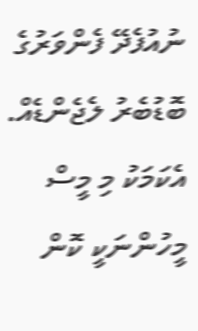ނުއުފެދޭ ފެންވަރުގެ ބޮޑުބެރު ލެޖެންޑެއް. އެކަމަކު މި މީސް މީހުންނަކީ ކޮން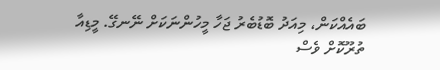ބައެއްކަން، މިއަދު ބޮޑުބެރު ޖަހާ މީހުންނަކަށް ނޭނގޭ. މީޑިއާ ތުރޫކޮށް ވެސް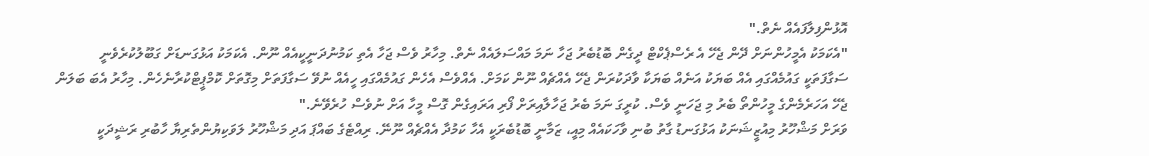އޮޅުންފިލާފައެއް ނެތް."
"އެކަމަކު އެމީހުންނަށް ދޭން ޖެހޭ އެ ރެސްޕެކްޓް ދީގެން ބޮޑުބެރު ޖަހާ ނަމަ މައްސަލައެއް ނެތް. މިހާރު ވެސް ޖަހާ އެތި ކަމުނުދަނީކީއެއް ނޫން. އެކަމަކު އަޅުގަނޑަށް ގަބޫލުކުރެވެނީ ސަގާފަތަކީ ގައުމެއްގައި އެއް ބަޔަކު އަނެއް ބަޔަކާ ވާދަކުރަން ޖެހޭ އެއްޗެއް ނޫން ކަމަށް. އެއްވެސް އެހެން ގައުމެއްގައި ހީއެއް ނުވޭ ސަގާފަތަށް މިގޮތަށް ކޮމްޕީޓްކުރާނެހެން. މިހާރު އެބަ ބަލަން ޖެހޭ އަހަރެމެންގެ މީހުންތޯ ބެރު މި ޖަހަނީ ވެސް. ކުރީގަ ނަމަ ބެރު ޖަހާލާއިރަށް ފޯރި އަރައިގެން ގޮސް މީހާ އަށް ނުވެސް ހުރެވޭނެ."
ވަރަށް މަޝްހޫރު މިއުޒީޝަނަކު އަޅުގަނޑު ގާތު ބުނި ވާހަކައެއް މިއީ، ޒަމާނީ ބޮޑުބެރަކީ އެހާ ކަމުދާ އެއްޗެއް ނޫނޭ. ރިއްޓެގެ ބައްޕަ އަދި މަޝްހޫރު ލަވަކިޔުންތެރިޔާ ހާބުރި ރަޝީދަކީ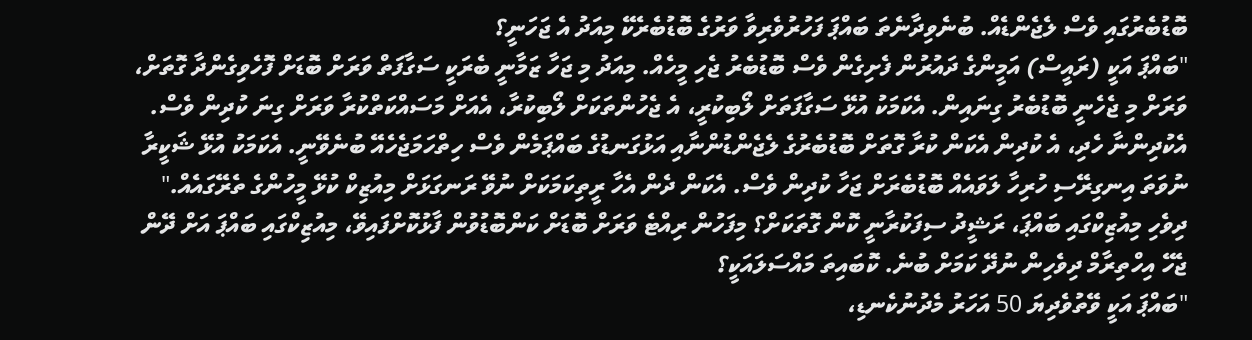ބޮޑުބެރުގައި ވެސް ލެޖެންޑެއް. ބުނެވިދާނެތަ ބައްޕަ ފަހުރުވެރިވާ ވަރުގެ ބޮޑުބެރެކޭ މިއަދު އެ ޖަހަނީ؟
"ބައްޕަ އަކީ (ރައީސް) އަމީންގެ ދައުރުން ފެށިގެން ވެސް ބޮޑުބެރު ޖެހި މީހެއް. މިއަދު މި ޖަހާ ޒަމާނީ ބެރަކީ ސަގާފަތް ވަރަށް ބޮޑަށް ފޮހެވިގެންދާ ގޮތަށް، ވަރަށް މި ޖެހެނީ ބޮޑުބެރު ގިނައިން. އެކަމަކު އުޅޭ ސަގާފަތަށް ލޯބިކުރީ، އެ ޖެހުންތަކަށް ލޯބިކުރާ، އެއަށް މަސައްކަތްކުރާ ވަރަށް ގިނަ ކުދިން ވެސް. އެކުދިންނާ ހެދި، އެ ކުދިން އެކަން ކުރާ ގޮތަށް ބޮޑުބެރުގެ ލެޖެންޑުންނާއި އަޅުގަނޑުގެ ބައްޕަމެން ވެސް ހިތްހަމަޖެހެއޭ ބުނެވޭނީ. އެކަމަކު އުޅޭ ޝަކީރާ ނުވަތަ އިނގިރޭސި ހުރިހާ ލަވައެއް ބޮޑުބެރަށް ޖަހާ ކުދިން ވެސް. އެކަން ދެން އެހާ ރީތިކަމަކަށް ނުވޭ ރަނގަޅަށް މިއުޒިކް ކުޅޭ މީހުންގެ ތެރޭގައެއް."
ދިވެހި މިއުޒިކްގައި ބައްޕަ، ރަޝީދު ސިފަކުރާނީ ކޮން ގޮތަކަށް؟ މިފަހުން ރިއްޓެ ވަރަށް ބޮޑަށް ކަންބޮޑުވުން ފާޅުކޮށްފައިވޭ، މިއުޒިކްގައި ބައްޕަ އަށް ދޭން ޖެހޭ އިހްތިރާމް ދިވެހިން ނުދޭ ކަމަށް ބުނެ. ކޮބައިތަ މައްސަލައަކީ؟
"ބައްޕަ އަކީ ވޭތުވެދިޔަ 50 އަހަރު މެދުނުކެނޑި،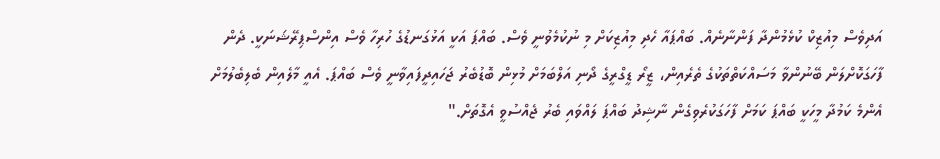އަދިވެސް މިއުޒިކް ކުޅެމުންދާ ފަންނާނެއް. ބައްޕައާ ހެދި މިއުޒިކަށް މި ނުކުމެވުނީ ވެސް. ބައްޕަ އަކީ އަޅުގަނޑުގެ ހުރިހާ ވެސް އިންސްޕިރޭޝަނަކީ. ދެން ފާހަގަކޮށްލަން ބޭނުންވާ މަސައްކަތްތަކުގެ ތެރެއިން، ޒީރޯ ޑީގްރީގެ ދޯނި އަލްބަމަށް މުޅިން ބޮޑުބެރު ޖަހައިދީފައިވާނީ ވެސް ބައްޕަ. އެއީ މާލެއިން ބެލިބެލުމަށް އެންމެ ކަމުދާ މީހަކީ ބައްޕަ ކަމަށް ފާހަގަކުރެވިގެން ނާޝިދު ބައްޕަ ލައްވައި ބެރު ޖެއްސުވީ އެގޮތަށް."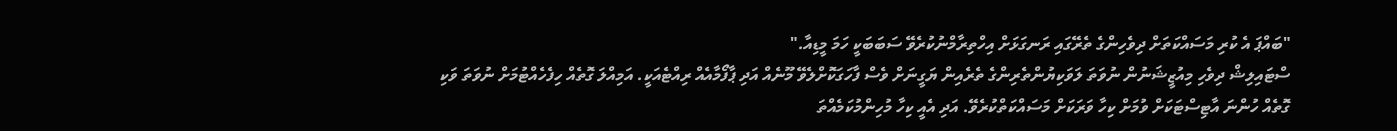"ބައްޕަ އެ ކުރި މަސައްކަތަށް ދިވެހިންގެ ތެރޭގައި ރަނގަޅަށް އިހްތިރާމްނުކުރެވޭ ސަބަބަކީ ހަމަ މީޑިއާ."
ސްޓައިލިޝް ދިވެހި މިއުޒީޝަނުން ނުވަތަ ލަވަކިޔުންތެރިންގެ ތެރެއިން ޔަގީނަށް ވެސް ފާހަގަކޮށްލެވޭ މޫނެއް އަދި ޕާފޯމާއެއް ރިއްޓެއަކީ. އަމިއްލަ ގޮތެއް ހިފެހެއްޓުމަށް ނުވަތަ ވަކި ގޮތެއް ހުންނަ އާޓިސްޓަކަށް ވުމަށް ކިހާ ވަރަކަށް މަސައްކަތްކުރެވޭ. އަދި އެއީ ކިހާ މުހިންމުކަމެއްތަ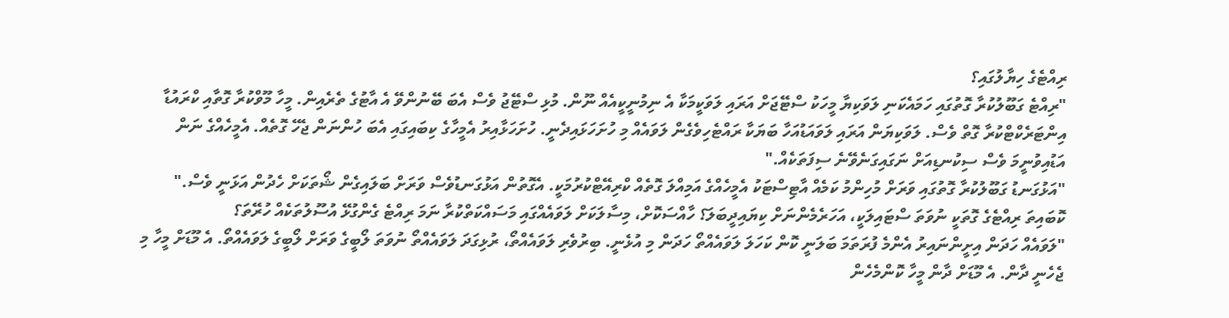ރިއްޓެގެ ހިޔާލުގައި؟
"ރިއްޓެ ގަބޫލުކުރާ ގޮތުގައި ހަމައެކަނި ލަވަކިޔާ މީހަކު ސްޓޭޖަށް އަރައި ލަވަކީމަކާ އެ ނިމުނީކީއެއް ނޫން. މުޅި ސްޓޭޖު ވެސް އެބަ ބޭނުންވޭ އެ އާޓުގެ ތެރެއިން. މީހާ މޫވްކުރާ ގޮތާއި ކްރައުޑާ އިންޓަރެކްޓްކުރާ ގޮތް ވެސް. ލަވަކިޔަން އަރައި ލަވައަޑުއަހާ ބަޔަކާ ރައްޓެހިވެގެން ލަވައެއް މި ހުށަހަޅައިދެނީ. ހުށަހަޅާއިރު އެމީހާގެ ކިބައިގައި އެބަ ހުންނަން ޖެހޭ ގޮތެއް. އެމީހެއްގެ ނަން އަޑުއިވުނީމަ ވެސް ސިކުނޑިއަށް ނަގައިގަނެވޭނެ ސިފަތަކެއް."
"އަޅުގަނޑު ގަބޫލުކުރާ ގޮތުގައި ވަރަށް މުހިންމު ކަމެއް އާޓިސްޓަކު އެމީހެއްގެ އަމިއްލަ ގޮތެއް ކްރިއޭޓްކުރުމަކީ. އެގޮތުން އަޅުގަނޑުވެސް ވަރަށް ބަލައިގެން ޝޯތަކަށް ހެދުން އަޅަނީ ވެސް."
ކޮބައިތަ ރިއްޓެގެ ގޮތަކީ ނުވަތަ ސްޓައިލަކީ، އަހަރެމެންނަށް ކިޔައިދީބަލަ؟ ހާއްސަކޮށް، މިސާލަކަށް ލަވައެއްގައި މަސައްކަތްކުރާ ނަމަ ރިއްޓެ ގެންގުޅޭ އުސޫލުތަކެއް ހުރޭތަ؟
"ލަވައެއް ހަދަން އިށީންނައިރު އެންމެ ފުރަތަމަ ބަލަނީ ކޮން ކަހަލަ ލަވައެއްތޯ ހަދަން މި އުޅެނީ. ބިރުވެރި ލަވައެއްތޯ، ރުޅިގަދަ ލަވައެއްތޯ ނުވަތަ ލޯބީގެ ވަރަށް ލޯބީގެ ލަވައެއްތޯ. އެ މޫޑަށް މީހާ މި ޖެހެނީ ދާން. އެ މޫޑަށް ދާން މީހާ ކޮންމެހެން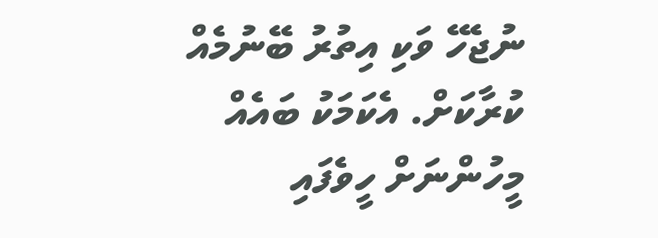ނުޖެހޭ ވަކި އިތުރު ބޭނުމެއް ކުރާކަށް. އެކަމަކު ބައެއް މީހުންނަށް ހީވެފައި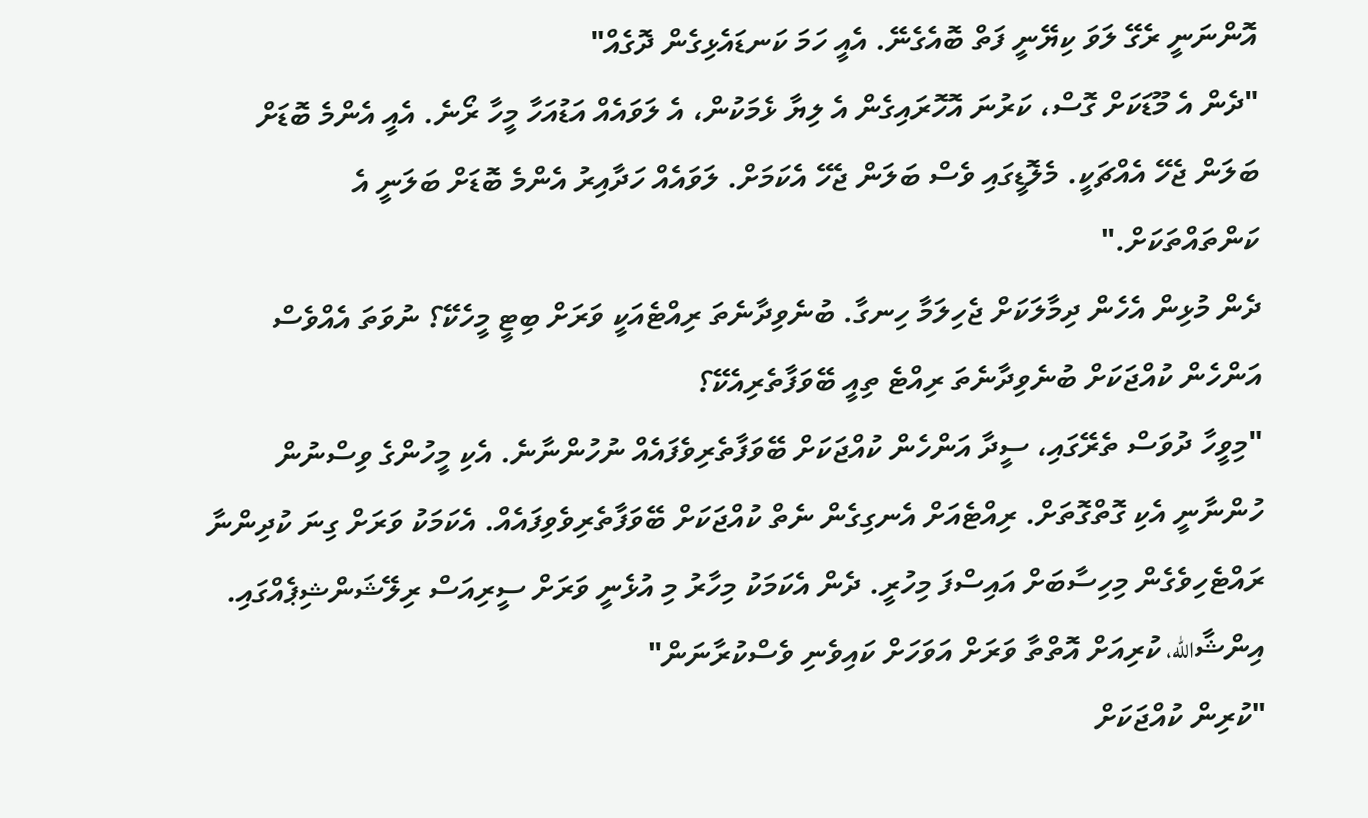އޮންނަނީ ރެގޭ ލަވަ ކިޔޭނީ ފަތް ބޮއެގެނޭ. އެއީ ހަމަ ކަނޑައެޅިގެން ދޮގެއް"
"ދެން އެ މޫޑަކަށް ގޮސް، ކަރުނަ އޮހޮރައިގެން އެ ލިޔާ ޅެމަކުން، އެ ލަވައެއް އަޑުއަހާ މީހާ ރޯނެ. އެއީ އެންމެ ބޮޑަށް ބަލަން ޖެހޭ އެއްޗަކީ. މެލޮޑީގައި ވެސް ބަލަން ޖެހޭ އެކަމަށް. ލަވައެއް ހަދާއިރު އެންމެ ބޮޑަށް ބަލަނީ އެ ކަންތައްތަކަށް."
ދެން މުޅިން އެހެން ދިމާލަކަށް ޖެހިލަމާ ހިނގާ. ބުނެވިދާނެތަ ރިއްޓެއަކީ ވަރަށް ބިޓީ މީހެކޭ؟ ނުވަތަ އެއްވެސް އަންހެން ކުއްޖަކަށް ބުނެވިދާނެތަ ރިއްޓެ ތިއީ ބޭވަފާތެރިއެކޭ؟
"މިވީހާ ދުވަސް ތެރޭގައި، ސީދާ އަންހެން ކުއްޖަކަށް ބޭވަފާތެރިވެފައެއް ނުހުންނާނެ. އެކި މީހުންގެ ވިސްނުން ހުންނާނީ އެކި ގޮތްގޮތަށް. ރިއްޓެއަށް އެނގިގެން ނެތް ކުއްޖަކަށް ބޭވަފާތެރިވެވިފައެއް. އެކަމަކު ވަރަށް ގިނަ ކުދިންނާ ރައްޓެހިވެގެން މިހިސާބަށް އައިސްފަ މިހުރީ. ދެން އެކަމަކު މިހާރު މި އުޅެނީ ވަރަށް ސީރިއަސް ރިލޭޝަންޝިޕެއްގައި. އިންޝާالله، ކުރިއަށް އޮތްތާ ވަރަށް އަވަހަށް ކައިވެނި ވެސްކުރާނަން"
"ކުރިން ކުއްޖަކަށް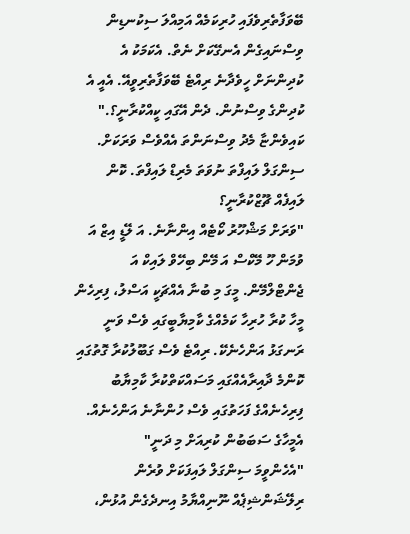ބޭވަފާތެރިވެފައި ހުރިކަމެއް އަމިއްލަ ސިކުނޑިން ވިސްނައިގެން އެނގޭކަށް ނެތް. އެކަމަކު އެ ކުދިންނަށް ހީވެދާނެ ރިއްޓެ ބޭވަފާތެރިވީއޭ. އެއީ އެ ކުދިންގެ ވިސްނުން. ދެން އޭގައި ކީއްކުރާނީ؟."
ކައިވެންޏާ މެދު ވިސްނަންތަ އެއްވެސް ވަރަކަށް. ސިންގަލް ލައިފްތަ ނުވަތަ މެރިޑް ލައިފްތަ. ކޮން ލައިފެއް ޗޫޒްކުރާނީ؟
"ވަރަށް މަޝްހޫރު ކޯޓެއް އިންނާނެ. އަ ލޭޑީ އިޒް އަ ވުމަން ހޫ މޭކްސް އަ މޭން ބިހޭވް ލައިކް އަ ޖެންޓްލްމޭން. މީގަ މި ބުނާ އެއްޗަކީ އަސްލު، ފިރިހެން މީހާ ކުރާ ހުރިހާ ކަމެއްގެ ކާމިޔާބީގައި ވެސް ވަނީ ރަނގަޅު އަންހެނެކޭ. ރިއްޓެ ވެސް ގަބޫލުކުރާ ގޮތުގައި ކޮންމެ ދާއިރާއެއްގައި މަސައްކަތްކުރާ ކާމިޔާބު ފިރިހެނެއްގެ ފަހަތުގައި ވެސް ހުންނާނެ އަންހެނެއް. އެމީހާގެ ސަބަބުން ކުރިއަށް މި ދަނީ"
"އެހެންވީމަ ސިންގަލް ލައިފަކަށް ވުރެން ރިލޭޝަންޝިޕެއް ނޫނިއްޔާމު އިނދެގެން އުޅުން،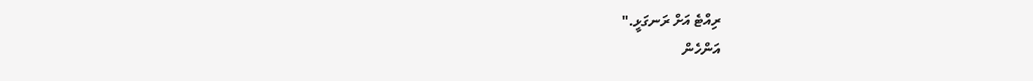ރިއްޓެ އަށް ރަނގަޅީ."
އަންހެން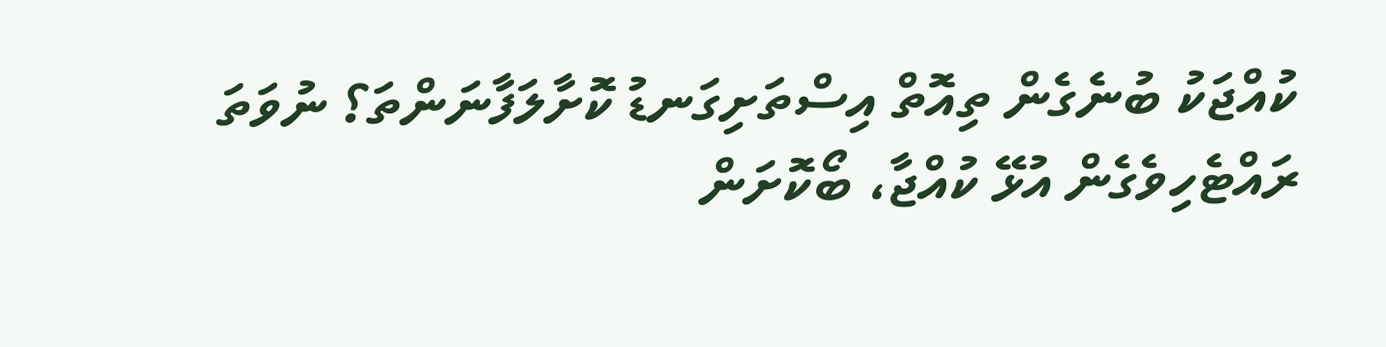ކުއްޖަކު ބުނެގެން ތިއޮތް އިސްތަށިގަނޑު ކޮށާލަފާނަންތަ؟ ނުވަތަ ރައްޓެހިވެގެން އުޅޭ ކުއްޖާ، ބޯކޮށަން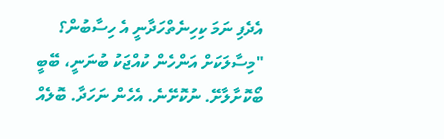އެދެފި ނަމަ ކިހިނެތްހަދާނީ އެ ހިސާބުން؟
"މިސާލަކަށް އަންހެން ކުއްޖަކު ބުނަނީ، ބޭބީ ބޯކޮށާލާށޭ. ނުކޮށޭނެ. އެހެން ނަހަދާ. ބޮލެއް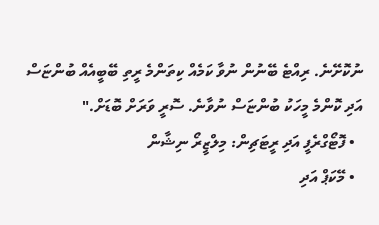ނުކޮށޭނެ. ރިއްޓެ ބޭނުން ނުވާ ކަމެއް ކިތަންމެ ރީތި ބޭބީއެއް ބުންޏަސް އަދި ކޮންމެ މީހަކު ބުންޏަސް ނުވާނެ. ސޮރީ ވަރަށް ބޮޑަށް."
  • ފޮޓޯގްރެފީ އަދި ރީޓަޗިން: މިލްޒީރޯ ނިޝާން
  • މޭކަޕް އަދި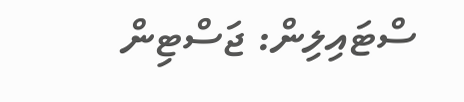ސްޓައިލިން: ޖަސްޓިން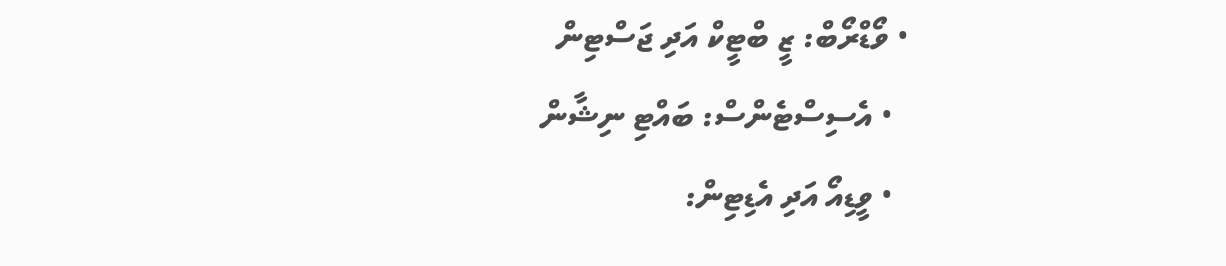• ވޯޑްރޯބް: ޒީ ބްޓީކް އަދި ޖަސްޓިން
  • އެސިސްޓެންސް: ބައްޓި ނިޝާން
  • ވީޑިއޯ އަދި އެޑިޓިން: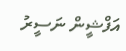އަފްޝީން ނަސީރު